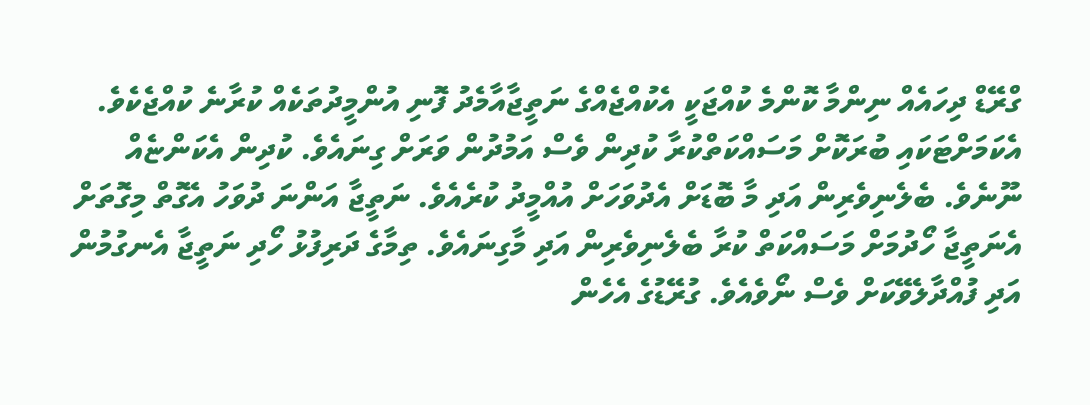ގްރޭޑް ދިހައެއް ނިންމާ ކޮންމެ ކުއްޖަކީ އެކުއްޖެއްގެ ނަތީޖާއާމެދު ފޮނި އުންމީދުތަކެއް ކުރާނެ ކުއްޖެކެވެ. އެކަމަށްޓަކައި ބުރަކޮށް މަސައްކަތްކުރާ ކުދިން ވެސް އަމުދުން ވަރަށް ގިނައެވެ. ކުދިން އެކަންޏެއް ނޫނެވެ. ބެލެނިވެރިން އަދި މާ ބޮޑަށް އެދުވަހަށް އުއްމީދު ކުރެއެވެ. ނަތީޖާ އަންނަ ދުވަހު އެގޮތް މިގޮތަށް އެނަތީޖާ ހޯދުމަށް މަސައްކަތް ކުރާ ބެލެނިވެރިން އަދި މާގިނައެވެ. ތިމާގެ ދަރިފުޅު ހޯދި ނަތީޖާ އެނގުމުން އަދި ފުއްދާލެވޭކަށް ވެސް ނޯވެއެވެ. ގުރޭޑުގެ އެހެން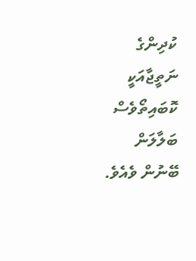ކުދިންގެ ނަތީޖާއަކީ ކޮބައިތޯވެސް ބަލާލަން ބޭނުން ވެއެވެ.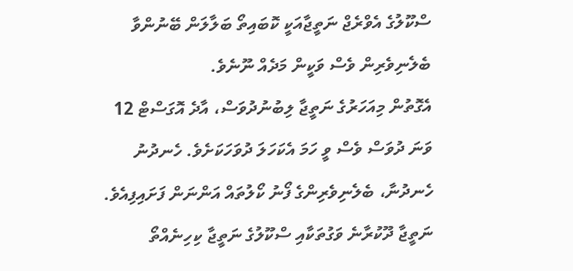ސްކޫލުގެ އެވްރެޖް ނަތީޖާއަކީ ކޮބައިތޯ ބަލާލަން ބޭނުންވާ ބެލެނިވެރިން ވެސް ވަކީން މަދެއް ނޫނެވެ.
އެގޮތުން މިއަހަރުގެ ނަތީޖާ ލިބުނުދުވަސް، އާދެ އޮގަސްޓް 12 ވަނަ ދުވަސް ވެސް ވީ ހަމަ އެކަހަލަ ދުވަހަކަށެވެ. ހެނދުނު ހެނދުނާ، ބެލެނިވެރިންގެ ފޯނު ކޯލުތައް އަންނަން ފަށައިފިއެވެ. ނަތީޖާ ދޫކުރާނެ ވަގުތަކާއި ސްކޫލުގެ ނަތީޖާ ކިހިނެއްތޯ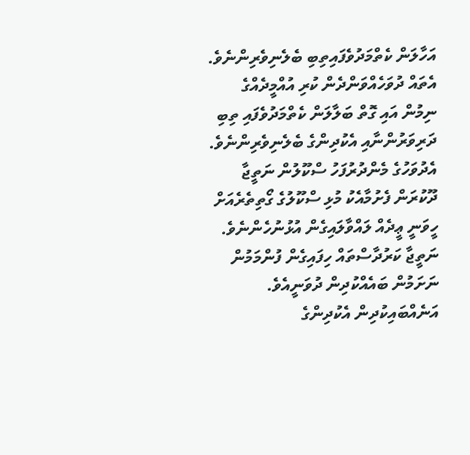އަހާލަން ކެތްމަދުވެފައިތިބި ބެލެނިވެރިންނެވެ. އެތައް ދުވަހެއްވަންދެން ކުރި އުއްމީދެއްގެ ނިމުން އައި ގޮތް ބަލާލަން ކެތްމަދުވެފައި ތިބި ދަރިވަރުންނާއި އެކުދިންގެ ބެލެނިވެރިންނެވެ. އެދުވަހުގެ މެންދުރުފަހު ސްކޫލުން ނަތީޖާ ދޫކުރަން ފެށުމާއެކު މުޅި ސްކޫލުގެ ގޯތިތެރެއަށް ހީވަނީ ޢީދެއް ލައްވާލައިގެން އުޅުނުހެންނެވެ. ނަތީޖާ ކަރުދާސްތައް ހިފައިގެން ފުންމަމުން ނަށަމުން ބައެއްކުދިން ދުވަނީއެވެ. އަނެއްބައިކުދިން އެކުދިންގެ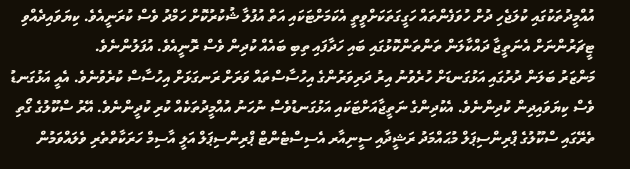އުއްމީދުތަކުގައި ކުލަޖެހި ދުށް ހުވަފެންތައް ހަގީގަތަކަށްވީތީ އެކަމަށްޓަކައި އަތް އުފުލާ ޝުކުރުކޮށް ހަމްދު ވެސް ކުރަނީއެވެ. ކިޔަވައިދެއްވި ޓީޗަރުންނަށް އެނަތީޖާ ދައްކާލަން ތަންތަންކޮޅުގައި ބައި ހަދާފައި ތިބި ބައެއް ކުދިން ވެސް ރޮނީއެވެ. އުފަލުންނެވެ.
މަންޒަރު ބަލަން ދުރުގައި އަޅުގަނޑަށް ހުރެވުނު އިރު ދަރިވަރުންގެ އިހުސާސްތައް ވަރަށް ރަނގަޅަށް އިހުސާސް ކުރެވުނެވެ. އެއީ އަޅުގަނޑު ވެސް ކިޔަވައިދިން ކުދިންނެވެ. އެކުދިންގެ ނަތީޖާއަށްޓަކައި އަޅުގަނޑުވެސް ނުހަނު އުއްމީދުތަކެއް ކުރި ކުދީންނެވެ. އޭރު ސްކޫލުގެ ގޯތި ތެރޭގައި ސްކޫލުގެ ޕްރިންސިޕަލް މުޙައްމަދު ރަޝީދާއި ސީނިއާރ އެސިސްޓެންޓް ޕްރިންސިޕަލް އަލީ އާސިމް ހަރަކާތްތެރި ވެލައްވަމުން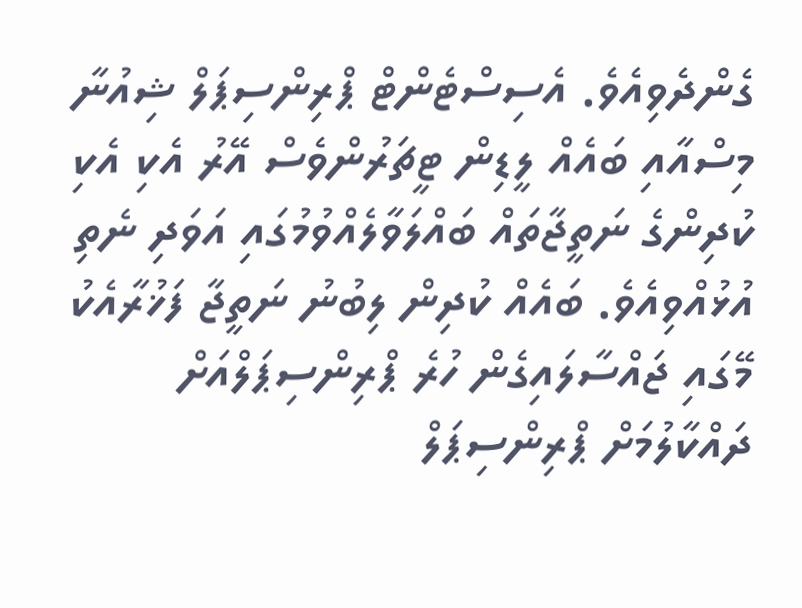ގެންދެވިއެވެ. އެސިސްޓެންޓް ޕްރިންސިޕަލް ޝިއުނާ މިސްއާއި ބައެއް ލީޑިން ޓީޗަރުންވެސް އޭރު އެކި އެކި ކުދިންގެ ނަތީޖާތައް ބައްލަވާލެއްވުމުގައި އަވަދި ނެތި އުޅުއްވިއެވެ. ބައެއް ކުދިން ލިބުނު ނަތީޖާ ފަޚުރާއެކު މޭގައި ޖައްސާލައިގެން ހުރެ ޕްރިންސިޕަލްއަށް ދައްކާލުމަށް ޕްރިންސިޕަލް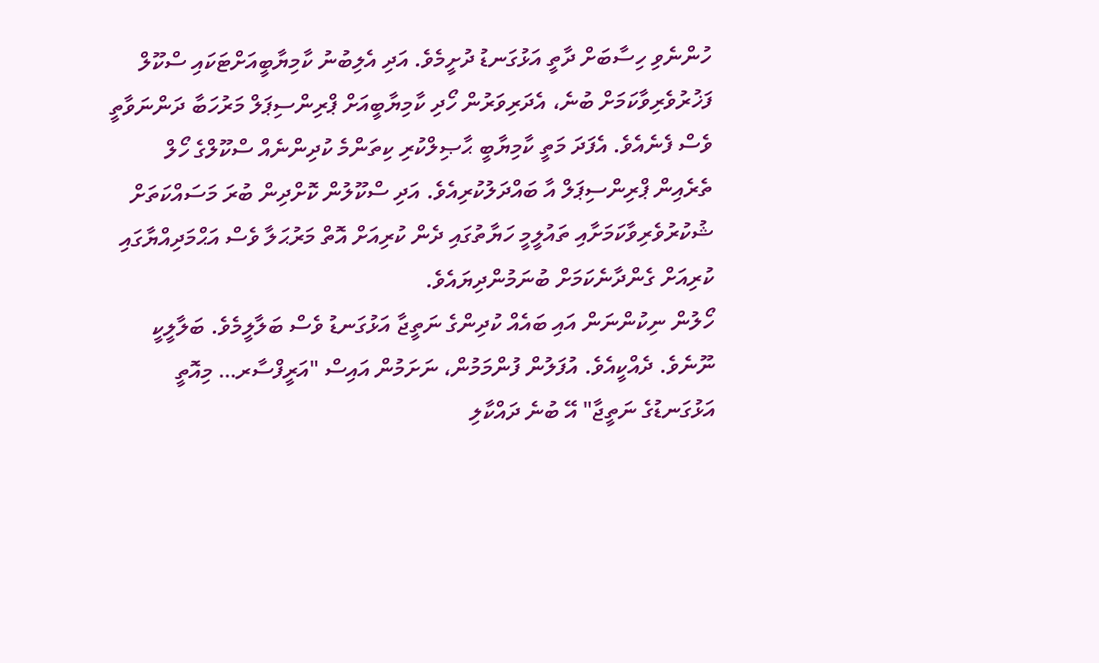ހުންނެވި ހިސާބަށް ދާތީ އަޅުގަނޑު ދުށީމެވެ. އަދި އެލިބުނު ކާމިޔާބީއަށްޓަކައި ސްކޫލް ފަޚުރުވެރިވާކަމަށް ބުނެ، އެދަރިވަރުން ހޯދި ކާމިޔާބީއަށް ޕްރިންސިޕަލް މަރުހަބާ ދަންނަވާތީ ވެސް ފެނެއެވެ. އެފަދަ މަތީ ކާމިޔާބީ ޙާޞިލްކުރި ކިތަންމެ ކުދިންނެއް ސްކޫލްގެ ހޯލް ތެރެއިން ޕްރިންސިޕަލް އާ ބައްދަލުކުރިއެވެ. އަދި ސްކޫލުން ކޮށްދިން ބުރަ މަސައްކަތަށް ޝުކުރުވެރިވާކަމަށާއި ތައުލީމީ ހަޔާތުގައި ދެން ކުރިއަށް އޮތް މަރުޙަލާ ވެސް އަޙްމަދިއްޔާގައި ކުރިއަށް ގެންދާނެކަމަށް ބުނަމުންދިޔައެވެ.
ހޯލުން ނިކުންނަން އައި ބައެއް ކުދިންގެ ނަތީޖާ އަޅުގަނޑު ވެސް ބަލާލީމެވެ. ބަލާލީކީ ނޫނެވެ. ދެއްކީއެވެ. އުފަލުން ފުންމަމުން، ނަށަމުން އައިސް "އަރީފްސާރ… މިއޮތީ އަޅުގަނޑުގެ ނަތީޖާ" އޭ ބުނެ ދައްކާލި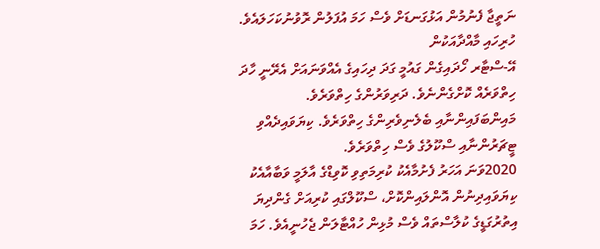ނަތީޖާ ފެނުމުން އަޅުގަނޑަށް ވެސް ހަމަ އުފަލުން ރޮވުނުކަހަލައެވެ. ހުރިހައި މާއްދާއަކުން
އޭ-ސްޓާރ ހޯދައިގެން ގައުމީ ގަދަ ދިހައިގެ އެއްވަނައަށް އެރޭނީ ހާދަ ހިތްވަރެއް ކޮށްގެންނެވެ. ދަރިވަރުންގެ ހިތްވަރެވެ. މައިންބަފައިންނާއި ބެލެނިވެރިންގެ ހިތްވަރެވެ. ކިޔަވައިދެއްވި ޓީޗަރުންނާއި ސްކޫލުގެ ވެސް ހިތްވަރެވެ.
2020ވަނަ އަހަރު ފެށުމާއެކު ކުރިމަތިވި ކޮވިޑްގެ އާލަމީ ވަބާއާއެކު ކިޔަވައިދިނުން އޮންލައިންކޮށް، ސްކޫލްގައި ކުރިއަށް ގެންދިޔަ އިތުރުގަޑީގެ ކުލާސްތައް ވެސް މުޅިން ހުއްޓާލަން ޖެހުނީއެވެ. ހަމަ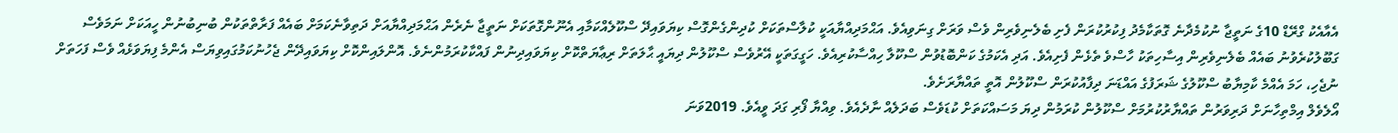އެއާއެކު ގްރޭޑް 10ގެ ނަތީޖާ ނުކުމެދާނެ ގޮތަކާމެދު ފިކުރުކުރަން ފެށި ބެލެނިވެރިން ވެސް ވަރަށް ގިނަވިއެވެ. އަޙްމަދިއްޔާއަކީ ކުލާސްތަކަށް ކުދިންގެންގޮސް ކިޔަވައިދޭ ސްކޫލެއްކަމާއި އެނޫންގޮތަކަށް ނަތީޖާ ނެރެން އަޙްމަދިއްޔާއަށް ދަތިވާނެކަމަށް ބައެއް ފަރާތްތަކުން ބުނިބުނުން ހީއަކަށް ނަމަވެސް ގަބޫލުކުރެވުނު ބައެއް ބެލެނިވެރިން އިސާހިތަކު ހާސްވެ ތެޅެން ފެށިއެވެ. އަދި އެކަމުގެ ކަންބޮޑުވުން ސްކޫލާ ހިއްސާކުރިއެވެ. ހަގީގަތަކީ އޭރުވެސް ސްކޫލުން ދިޔައީ ޙާލަތަށް ރިޢާޔަތްކޮށް ކިޔަވައިދިނުން ފައްކާކުރަމުންނެވެ. އޮންލައިންކޮށް ކިޔަވައިދޭން ޖެހުނުކަމުގައިވިޔަސް އެންމެ ފިޔަވަޅެއް ވެސް ފަހަތަށް ނުޖެހި، ހަމަ އެއްމެ ކާމިޔާބު ސްކޫލުގެ ޝަރަފުގެ އައްޑަނަ ދިފާއުކުރަން ސްކޫލުން އޮތީ ތައްޔާރަށެވެ.
އޯލެވެލް އިމްތިހާނަށް ދަރިވަރުން ތައްޔާރުކުރުމަށް ސްކޫލުން ކުރަމުން ދިޔަ މަސައްކަތަށް ކުޑަވެސް ބަދަލެއް ނާދެއެވެ. ވިއްޔާ ފޯރި ގަދަ ވީއެވެ. 2019ވަނަ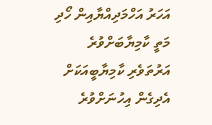އަހަރު އަހްމަދިއްޔާއިން ހޯދި މަތީ ކާމިޔާބަށްވުރެ އަރުތަވެރި ކާމިޔާބީއަކަށް އެދިގެން އިހުނަށްވުރެ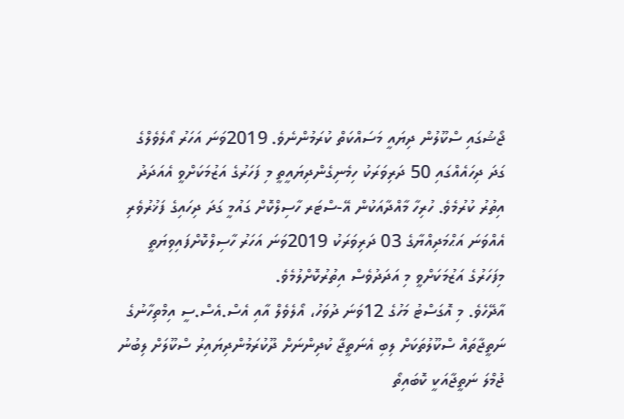ޖޯޝުގައި ސްކޫލުން ދިޔައީ މަސައްކަތް ކުރަމުންނެވެ. 2019ވަނަ އަހަރު އޯލެވެލްގެ ގަދަ ދިހައެއްގައި 50 ދަރިވަރަކު ހިމެނިގެންދިޔައީތީ މި ފަހަރުގެ އަޒުމަކަށްވީ އެއަދަދު އިތުރު ކުރުމެވެ. ހުރިހާ މާއްދާއަކުން އޭ-ސްޓަރ ހާސިލްކޮށް ގައުމީ ގަދަ ދިހައިގެ ފަޚުރުވެރި އެއްވަނަ އަޙްމަދިއްޔާގެ 03 ދަރިވަރަކު 2019ވަނަ އަހަރު ހާސިލްކޮށްފައިވިޔަތީ މިފަހަރުގެ އަޒުމަކަށްވީ މި އަދަދުވެސް އިތުރުކޮށްލުމެވެ.
އާދޭހެވެ. މި އޮގަސްޓު މަހުގެ 12ވަނަ ދުވަހު، އޯލެވެލް އާއި އެސް.އެސް.ސީ އިމްތިހާނުގެ ނަތީޖާތައް ސްކޫލުތަކަށް ލިބި އެނަތީޖާ ކުދިންނަށް ދޫކުރަމުންދިޔައިރު ސްކޫލަށް ލިބުނު ޖުމްލަ ނަތީޖާއަކީ ކޮބައިތޯ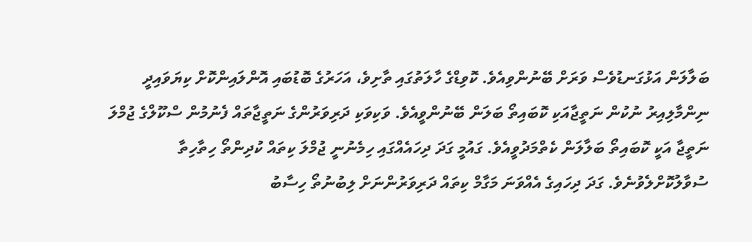ބަލާލަން އަޅުގަނޑުވެސް ވަރަށް ބޭނުންވިއެވެ. ކޮވިޑްގެ ހާލަތުގައި ތާށިވެ، އަހަރުގެ ބޮޑުބައި އޮންލައިންކޮށް ކިޔަވައިދީ ނިންމާލިއިރު ނުކުން ނަތީޖާއަކި ކޮބައިތޯ ބަލަން ބޭނުންވީއެވެ. ވަކިވަކި ދަރިވަރުންގެ ނަތީޖާތައް ފެނުމުން ސްކޫލްގެ ޖުމްލަ ނަތީޖާ އަކީ ކޮބައިތޯ ބަލާލަން ކެތްމަދުވީއެވެ. ގައުމީ ގަދަ ދިހައެއްގައި ހިމެނުނީ ޖުމްލަ ކިތައް ކުދިންތޯ ހިތާހިތާ ސުވާލުކޮށްލެވުނެވެ. ގަދަ ދިހައިގެ އެއްވަނަ މަގާމް ކިތައް ދަރިވަރުންނަށް ލިބުނުތޯ ހިސާބު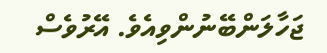ޖަހާލަންބޭނުންވިއެވެ. އޭރުވެސް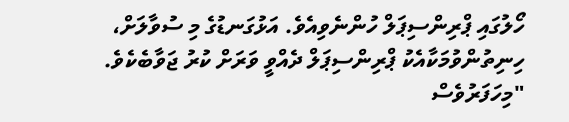ހޯލުގައި ޕްރިންސިޕަލް ހުންނެވިއެވެ. އަޅުގަނޑުގެ މި ސުވާލަށް، ހިނިތުންވުމަކާއެކު ޕްރިންސިޕަލް ދެއްވީ ވަރަށް ކުރު ޖަވާބެކެވެ.
"މިހަފަރުވެސް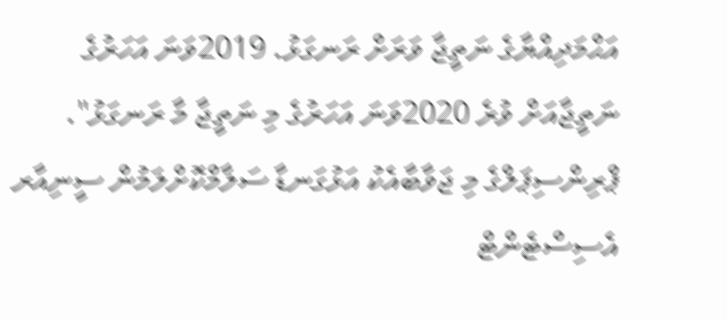އަޙްމަދިއްޔާގެ ނަތީޖާ ވަރަށް ރަނގަޅު. 2019ވަނަ އަހަރުގެ ނަތީޖާއަށް ވުރެ 2020ވަނަ އަހަރުގެ މި ނަތީޖާ މާ ރަނގަޅު".
ޕްރިންސިޕަލްގެ މި ޖަވާބާއެކު އަޅުގަނޑާ ސަލާމްކޮށްލަމުން ސީނިއާރ އެސިސްޓެންޓް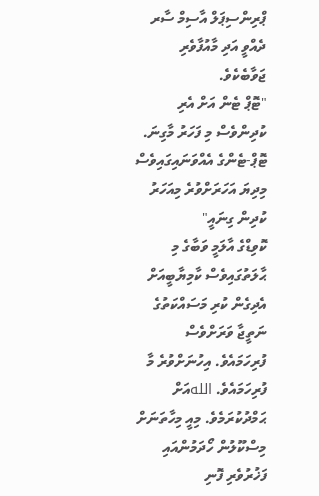ޕްރިންސިޕަލް އާސިމް ސާރ ދެއްވީ އަދި މާއުފާވެރި ޖަވާބެކެވެ.
"ޓޮޕް ޓެން އަށް އެރި ކުދިންވެސް މި ފަހަރު މާގިނަ. ޓޮޕް-ޓެންގެ އެއްވަނައިގައިވެސް މިދިޔަ އަހަރަށްވުރެ މިއަހަރު ކުދިން ގިނައީ"
ކޮވިޑްގެ އާލަމީ ވަބާގެ މި ޙާލަތުގައިވެސް ކާމިޔާބީއަށް އެދިގެން ކުރި މަސައްކަތުގެ ނަތީޖާ ވަރަށްވެސް ފުރިހަމައެވެ. އިހުނަށްވުރެ މާ ފުރިހަމައެވެ. اللهއަށް ޙަމްދުކުރަމެވެ. މިއީ މިހާތަނަށް މިސްކޫލުން ހޯދަމުންއައި ފަޚުރުވެރި ފޮނި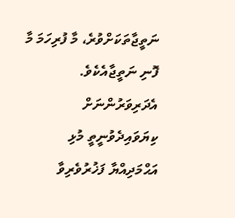ނަތީޖާތަކަށްވުރެ، މާ ފުރިހަމަ މާ ފޮނި ނަތީޖާއެކެވެ. އެދަރިވަރުންނަށް ކިޔަވައިދެވުނީތީ މުޅި އަޙްމަދިއްޔާ ފަޚުރުވެރިވާ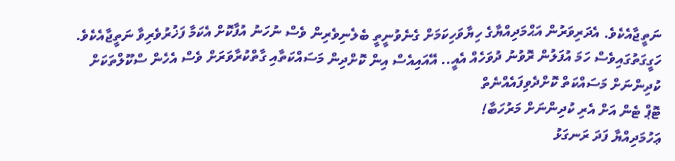ނަތީޖާއެކެވެ. އެދަރިވަރުން އަޙްމަދިއްޔާގެ ހިޔާވަހިކަމަށް ގެނެވުނީތީ ބެލެނިވެރިން ވެސް ނުހަނު އުފާކޮށް އެކަމާ ފަޚުރުވެރިވާ ނަތީޖާއެކެވެ.
ހަގީގަތުގައިވެސް ހަމަ އުފަލުން ރޮވުނު ދުވަހެއް އެއީ.. އޭއައިއެސް އިން ކޮށްދިން މަސައްކަތާއި ގާތްކުރާވަރަށް ވެސް އެހެން ސްކޫލްތަކަށް ކުދިންނަށް މަސައްކަތް ކޮށްދެވިފައެއްނެތް
ޓޮޕް ޓެން އަށް އެރި ކުދިންނަށް މަރުހަބާ!
ޢަހުމަދިއްޔާ ފަދަ ރަނގަޅު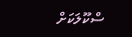ސްކޫލަކަށް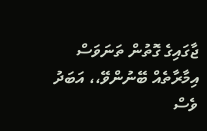ޖާގައިގެ ގޮތުން ތަނަވަސް އިމާރާތެއް ބޭނުންވޭ،، އަބަދު ވެސް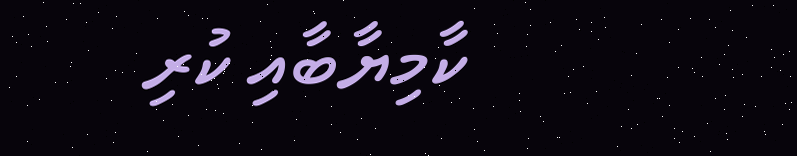ކާމިޔާބާއި ކުރި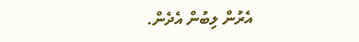އެރުން ލިބުން އެދެން.